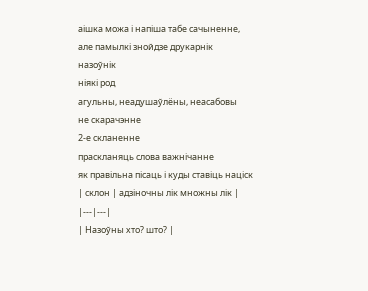аішка можа і напіша табе сачыненне,
але памылкі знойдзе друкарнік
назоўнік
ніякі род
агульны, неадушаўлёны, неасабовы
не скарачэнне
2-е скланенне
праскланяць слова важнічанне
як правільна пісаць і куды ставіць націск
| склон | адзіночны лік множны лік |
|---|---|
| Назоўны хто? што? |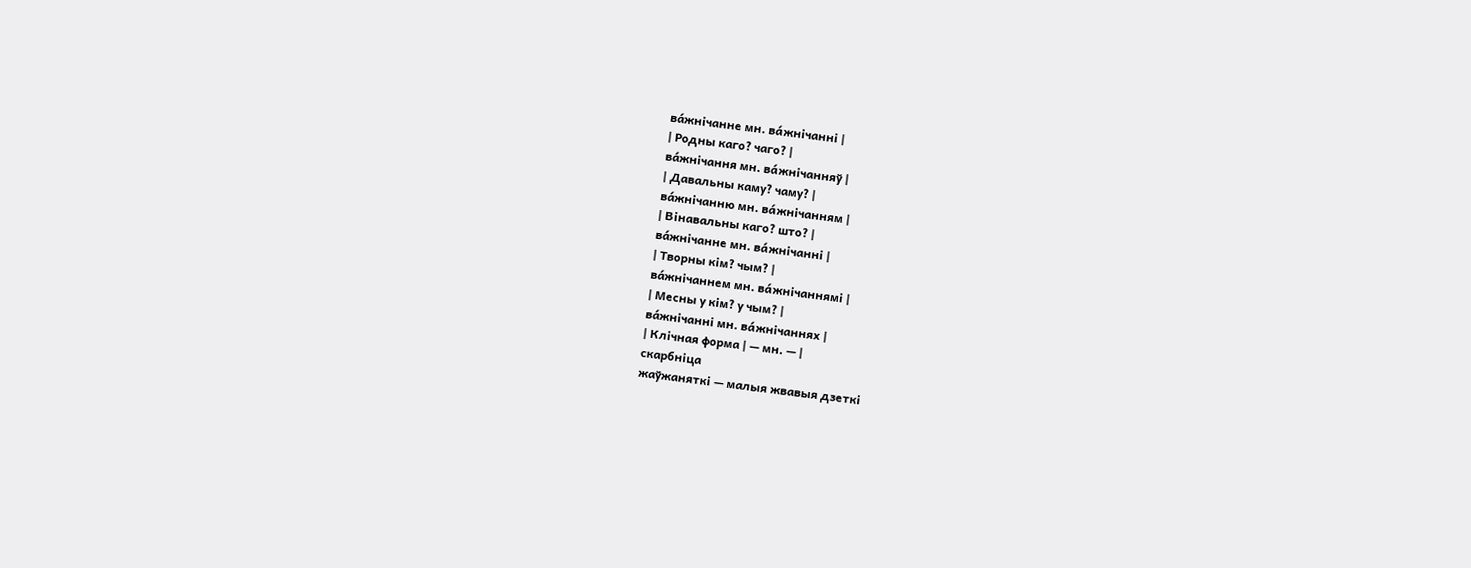ва́жнічанне мн. ва́жнічанні |
| Родны каго? чаго? |
ва́жнічання мн. ва́жнічанняў |
| Давальны каму? чаму? |
ва́жнічанню мн. ва́жнічанням |
| Вінавальны каго? што? |
ва́жнічанне мн. ва́жнічанні |
| Творны кім? чым? |
ва́жнічаннем мн. ва́жнічаннямі |
| Месны у кім? у чым? |
ва́жнічанні мн. ва́жнічаннях |
| Клічная форма | — мн. — |
скарбніца
жаўжаняткі — малыя жвавыя дзеткі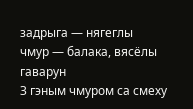задрыга — нягеглы
чмур — балака, вясёлы гаварун
З гэным чмуром са смеху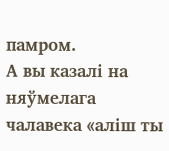памром.
А вы казалі на няўмелага чалавека «аліш ты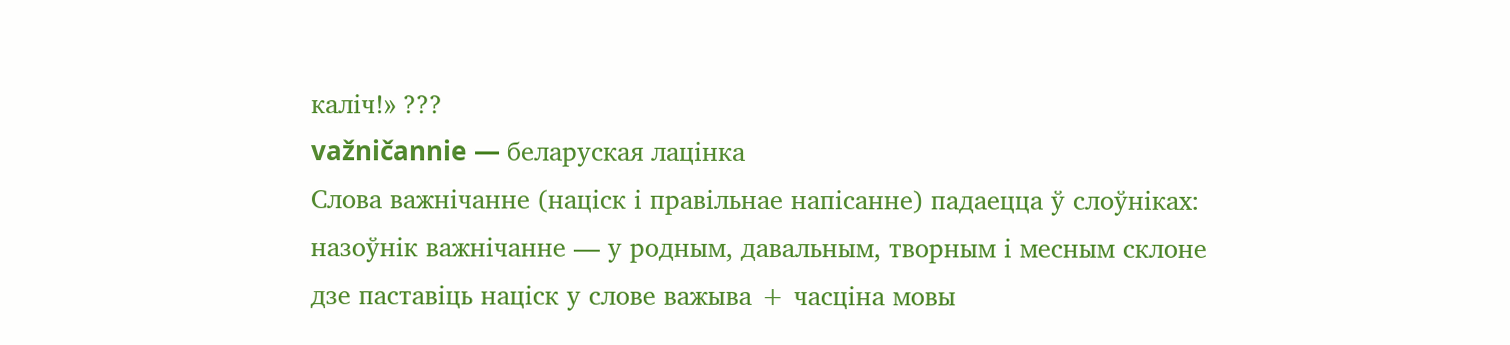каліч!» ???
važničannie — беларуская лацінка
Слова важнічанне (націск і правільнае напісанне) падаецца ў слоўніках:
назоўнік важнічанне — у родным, давальным, творным і месным склоне
дзе паставіць націск у слове важыва + часціна мовы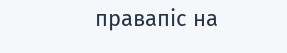правапіс на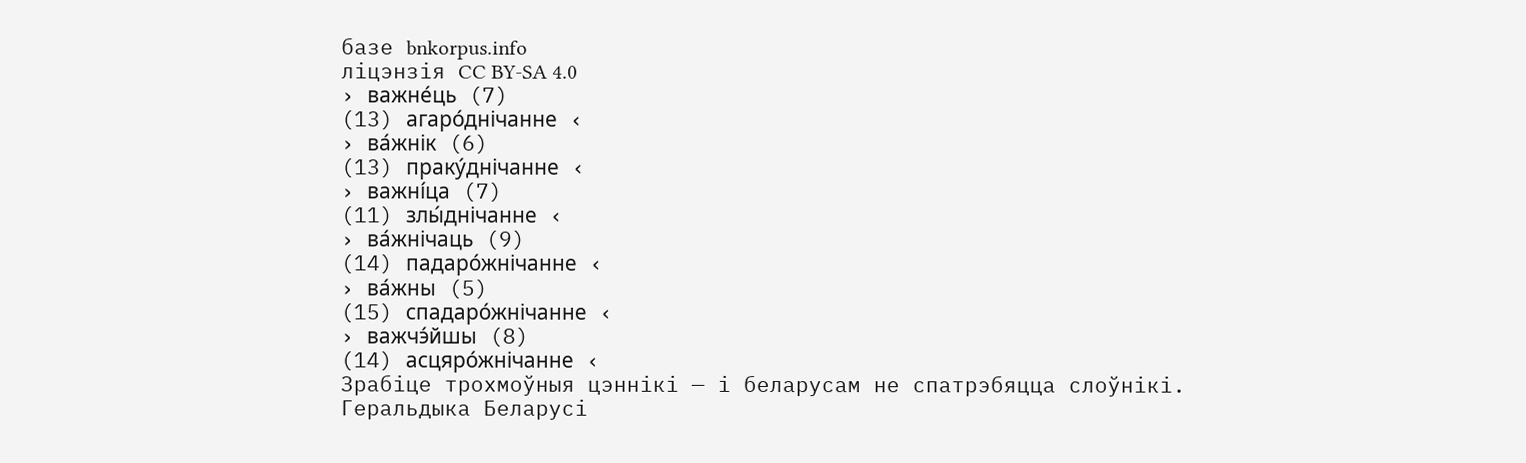базе bnkorpus.info
ліцэнзія CC BY-SA 4.0
› важне́ць (7)
(13) агаро́днічанне ‹
› ва́жнік (6)
(13) праку́днічанне ‹
› важні́ца (7)
(11) злы́днічанне ‹
› ва́жнічаць (9)
(14) падаро́жнічанне ‹
› ва́жны (5)
(15) спадаро́жнічанне ‹
› важчэ́йшы (8)
(14) асцяро́жнічанне ‹
Зрабіце трохмоўныя цэннікі — і беларусам не спатрэбяцца слоўнікі.
Геральдыка Беларусі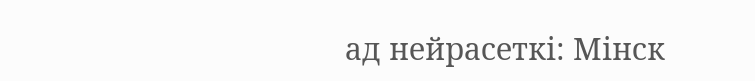ад нейрасеткі: Мінск